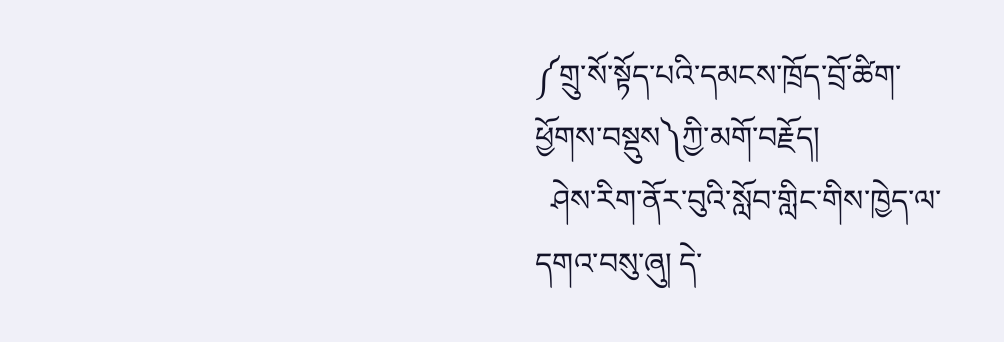༼གྲུ་སོ་སྟོད་པའི་དམངས་ཁྲོད་བྲོ་ཚིག་ཕྱོགས་བསྡུས༽ཀྱི་མགོ་བརྗོད།
  ཤེས་རིག་ནོར་བུའི་སློབ་གླིང་གིས་ཁྱེད་ལ་དགའ་བསུ་ཞུ། དེ་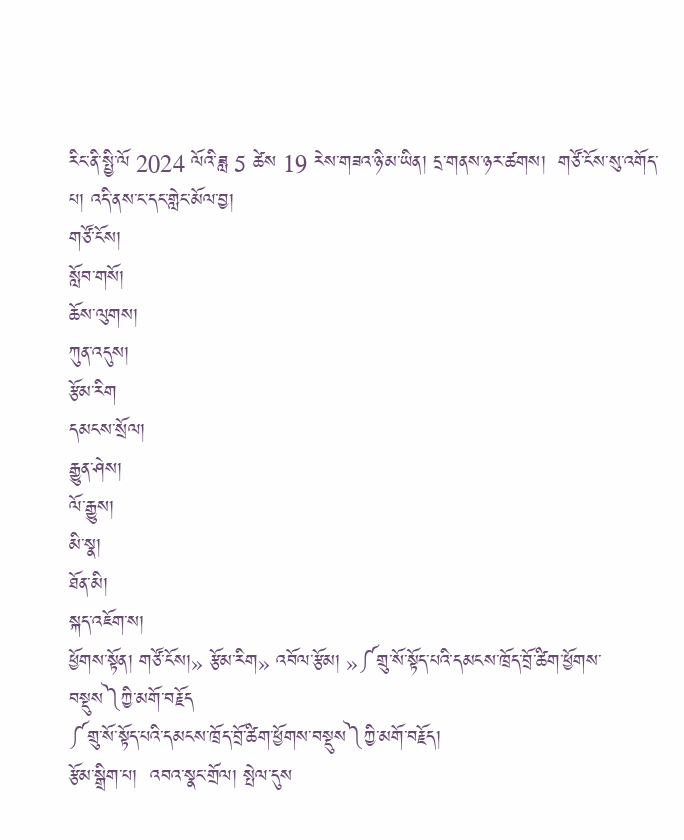རིང་ནི་སྤྱི་ལོ 2024 ལོའི་ཟླ 5 ཚེས 19 རེས་གཟའ་ཉི་མ་ཡིན། དྲ་གནས་ཉར་ཚགས།  གཙོ་ངོས་སུ་འགོད་པ། འདི་ནས་ང་དང་གླེང་མོལ་བྱ།
གཙོ་ངོས།
སློབ་གསོ།
ཆོས་ལུགས།
ཀུན་འདུས།
རྩོམ་རིག
དམངས་སྲོལ།
རྒྱུན་ཤེས།
ལོ་རྒྱུས།
མི་སྣ།
ཐོན་མི།
སྐད་འཇོག་ས།
ཕྱོགས་སྟོན། གཙོ་ངོས།» རྩོམ་རིག» འབོལ་རྩོམ། »༼གྲུ་སོ་སྟོད་པའི་དམངས་ཁྲོད་བྲོ་ཚིག་ཕྱོགས་བསྡུས༽ཀྱི་མགོ་བརྗོད
༼གྲུ་སོ་སྟོད་པའི་དམངས་ཁྲོད་བྲོ་ཚིག་ཕྱོགས་བསྡུས༽ཀྱི་མགོ་བརྗོད།
རྩོམ་སྒྲིག་པ།  འབའ་སྣང་གྲོལ། སྤེལ་དུས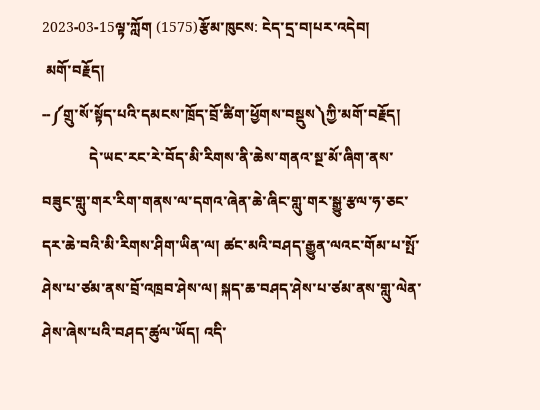2023-03-15ལྟ་ཀློག (1575)རྩོམ་ཁུངས: ངེད་དྲ་བ།པར་འདེབ།
 མགོ་བརྗོད།
--༼གྲུ་སོ་སྟོད་པའི་དམངས་ཁྲོད་བྲོ་ཚིག་ཕྱོགས་བསྡུས༽ཀྱི་མགོ་བརྗོད།
             དེ་ཡང་རང་རེ་བོད་མི་རིགས་ནི་ཆེས་གནའ་སྔ་མོ་ཞིག་ནས་བཟུང་གླུ་གར་རིག་གནས་ལ་དགའ་ཞེན་ཆེ་ཞིང་གླུ་གར་སྒྱུ་རྩལ་ཧ་ཅང་དར་ཆེ་བའི་མི་རིགས་ཤིག་ཡིན་ལ། ཚང་མའི་བཤད་རྒྱུན་ལའང་གོམ་པ་སྤོ་ཤེས་པ་ཙམ་ནས་བྲོ་འཁྲབ་ཤེས་ལ། སྐད་ཆ་བཤད་ཤེས་པ་ཙམ་ནས་གླུ་ལེན་ཤེས་ཞེས་པའི་བཤད་ཚུལ་ཡོད། འདི་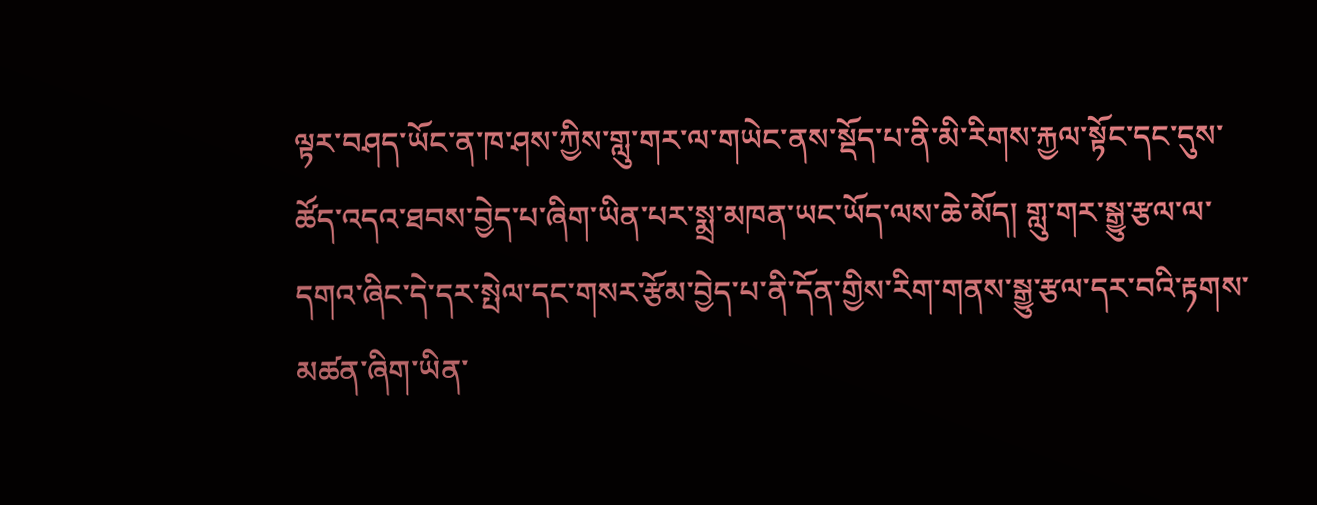ལྟར་བཤད་ཡོང་ན་ཁ་ཤས་ཀྱིས་གླུ་གར་ལ་གཡེང་ནས་སྡོད་པ་ནི་མི་རིགས་རྐྱལ་སྟོང་དང་དུས་ཚོད་འདའ་ཐབས་བྱེད་པ་ཞིག་ཡིན་པར་སྨྲ་མཁན་ཡང་ཡོད་ལས་ཆེ་མོད། གླུ་གར་སྒྱུ་རྩལ་ལ་དགའ་ཞིང་དེ་དར་སྤེལ་དང་གསར་རྩོམ་བྱེད་པ་ནི་དོན་གྱིས་རིག་གནས་སྒྱུ་རྩལ་དར་བའི་རྟགས་མཚན་ཞིག་ཡིན་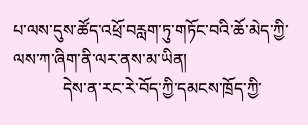པ་ལས་དུས་ཚོད་འཕྲོ་བརླག་ཏུ་གཏོང་བའི་ཆོ་མེད་ཀྱི་ལས་ཀ་ཞིག་ནི་ལར་ནས་མ་ཡིན།
            དེས་ན་རང་རེ་བོད་ཀྱི་དམངས་ཁྲོད་ཀྱི་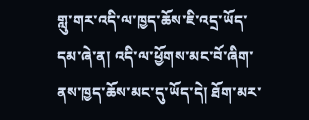གླུ་གར་འདི་ལ་ཁྱད་ཆོས་ཇི་འདྲ་ཡོད་དམ་ཞེ་ན། འདི་ལ་ཕྱོགས་མང་བོ་ཞིག་ནས་ཁྱད་ཆོས་མང་དུ་ཡོད་དེ། ཐོག་མར་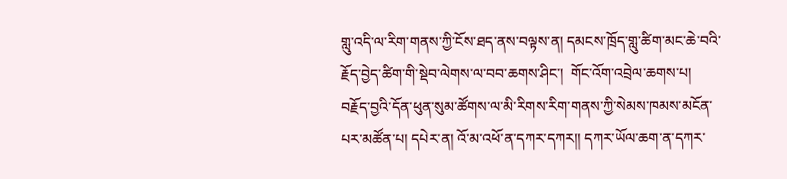གླུ་འདི་ལ་རིག་གནས་ཀྱི་ངོས་ཐད་ནས་བལྟས་ན། དམངས་ཁྲོད་གླུ་ཚིག་མང་ཆེ་བའི་རྗོད་བྱེད་ཚིག་གི་སྡེབ་ལེགས་ལ་བབ་ཆགས་ཤིང་།  གོང་འོག་འབྲེལ་ཆགས་པ། བརྗོད་བྱའི་དོན་ཕུན་སུམ་ཚོགས་ལ་མི་རིགས་རིག་གནས་ཀྱི་སེམས་ཁམས་མངོན་པར་མཚོན་པ། དཔེར་ན། འོ་མ་འཕོ་ན་དཀར་དཀར།། དཀར་ཡོལ་ཆག་ན་དཀར་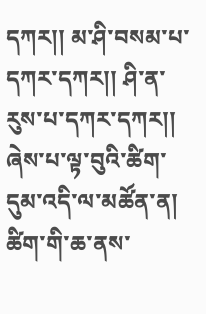དཀར།། མ་ཤི་བསམ་པ་དཀར་དཀར།། ཤི་ན་རུས་པ་དཀར་དཀར།། ཞེས་པ་ལྟ་བུའི་ཚིག་དུམ་འདི་ལ་མཚོན་ན། ཚིག་གི་ཆ་ནས་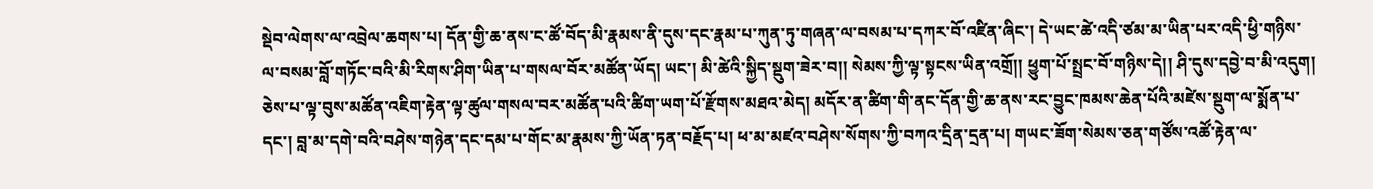སྡེབ་ལེགས་ལ་འབྲེལ་ཆགས་པ། དོན་གྱི་ཆ་ནས་ང་ཚོ་བོད་མི་རྣམས་ནི་དུས་དང་རྣམ་པ་ཀུན་ཏུ་གཞན་ལ་བསམ་པ་དཀར་བོ་འཛིན་ཞིང་། དེ་ཡང་ཚེ་འདི་ཙམ་མ་ཡིན་པར་འདི་ཕྱི་གཉིས་ལ་བསམ་བློ་གཏོང་བའི་མི་རིགས་ཤིག་ཡིན་པ་གསལ་བོར་མཚོན་ཡོད། ཡང་། མི་ཚེའི་སྐྱིད་སྡུག་ཟེར་བ།། སེམས་ཀྱི་ལྟ་སྟངས་ཡིན་འགྲོ།། ཕྱུག་པོ་སྤྲང་བོ་གཉིས་དེ།། ཤི་དུས་དབྱེ་བ་མི་འདུག། ཅེས་པ་ལྟ་བུས་མཚོན་འཇིག་རྟེན་ལྟ་ཚུལ་གསལ་བར་མཚོན་པའི་ཚིག་ཡག་པོ་རྫོགས་མཐའ་མེད། མདོར་ན་ཚིག་གི་ནང་དོན་གྱི་ཆ་ནས་རང་བྱུང་ཁམས་ཆེན་པོའི་མཛེས་སྡུག་ལ་སྨོན་པ་དང་། བླ་མ་དགེ་བའི་བཤེས་གཉེན་དང་དམ་པ་གོང་མ་རྣམས་ཀྱི་ཡོན་ཏན་བརྗོད་པ། ཕ་མ་མཛའ་བཤེས་སོགས་ཀྱི་བཀའ་དྲིན་དྲན་པ། གཡང་ཟོག་སེམས་ཅན་གཙོས་འཚོ་རྟེན་ལ་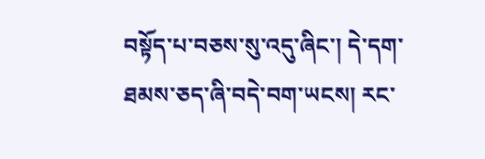བསྟོད་པ་བཅས་སུ་འདུ་ཞིང་། དེ་དག་ཐམས་ཅད་ཞི་བདེ་བག་ཡངས། རང་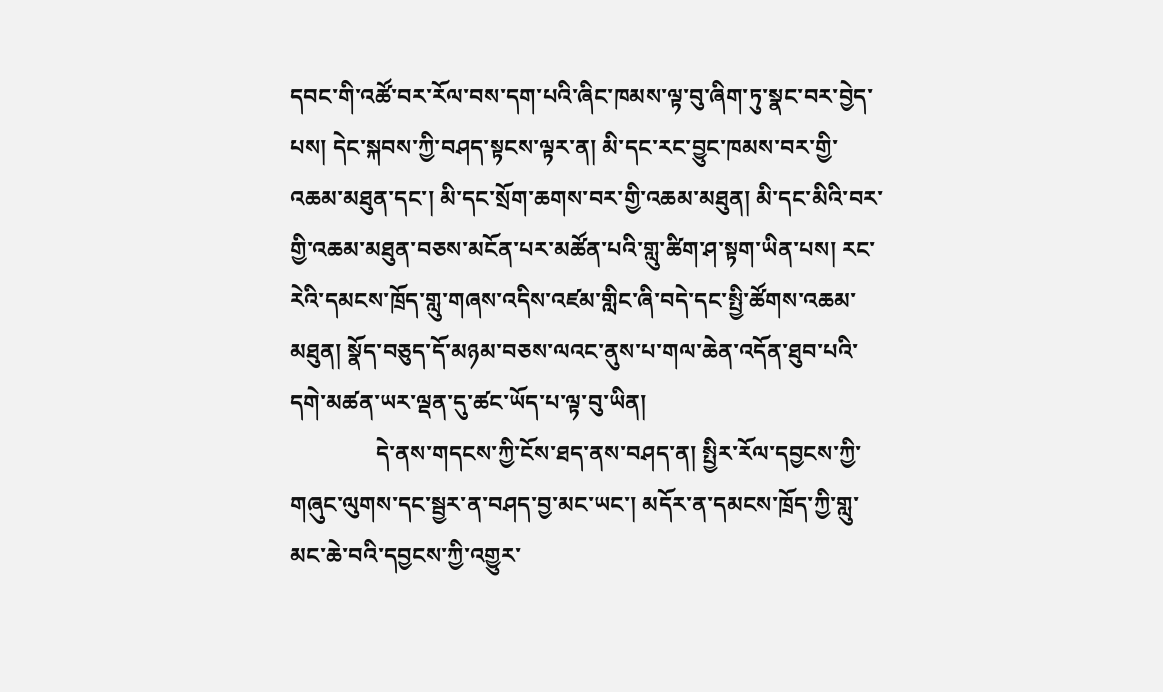དབང་གི་འཚོ་བར་རོལ་བས་དག་པའི་ཞིང་ཁམས་ལྟ་བུ་ཞིག་ཏུ་སྣང་བར་བྱེད་པས། དེང་སྐབས་ཀྱི་བཤད་སྟངས་ལྟར་ན། མི་དང་རང་བྱུང་ཁམས་བར་གྱི་འཆམ་མཐུན་དང་། མི་དང་སྲོག་ཆགས་བར་གྱི་འཆམ་མཐུན། མི་དང་མིའི་བར་གྱི་འཆམ་མཐུན་བཅས་མངོན་པར་མཚོན་པའི་གླུ་ཚིག་ཤ་སྟག་ཡིན་པས། རང་རེའི་དམངས་ཁྲོད་གླུ་གཞས་འདིས་འཛམ་གླིང་ཞི་བདེ་དང་སྤྱི་ཚོགས་འཆམ་མཐུན། སྣོད་བཅུད་དོ་མཉམ་བཅས་ལའང་ནུས་པ་གལ་ཆེན་འདོན་ཐུབ་པའི་དགེ་མཚན་ཡར་ལྡན་དུ་ཚང་ཡོད་པ་ལྟ་བུ་ཡིན།
               དེ་ནས་གདངས་ཀྱི་ངོས་ཐད་ནས་བཤད་ན། སྤྱིར་རོལ་དབྱངས་ཀྱི་གཞུང་ལུགས་དང་སྦྱར་ན་བཤད་བྱ་མང་ཡང་། མདོར་ན་དམངས་ཁྲོད་ཀྱི་གླུ་མང་ཆེ་བའི་དབྱངས་ཀྱི་འགྱུར་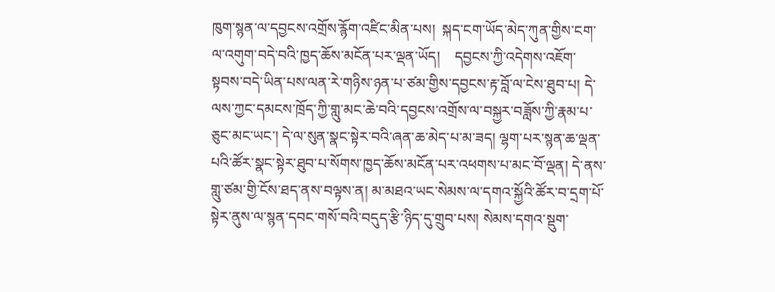ཁུག་སྙན་ལ་དབྱངས་འགྲོས་རྙོག་འཛིང་མིན་པས།  སྐད་ངག་ཡོད་མེད་ཀུན་གྱིས་ངག་ལ་འགུག་བདེ་བའི་ཁྱད་ཆོས་མངོན་པར་ལྡན་ཡོད།    དབྱངས་ཀྱི་འདེགས་འཇོག་སྟབས་བདེ་ཡིན་པས་ལན་རེ་གཉིས་ཉན་པ་ཙམ་གྱིས་དབྱངས་རྟ་བློ་ལ་ངེས་ཐུབ་པ། དེ་ལས་ཀྱང་དམངས་ཁྲོད་ཀྱི་གླུ་མང་ཆེ་བའི་དབྱངས་འགྲོས་ལ་བསྐྱར་བཟློས་ཀྱི་རྣམ་པ་ཅུང་མང་ཡང་། དེ་ལ་སུན་སྣང་སྟེར་བའི་ཞན་ཆ་མེད་པ་མ་ཟད། ལྷག་པར་སྙན་ཆ་ལྡན་པའི་ཚོར་སྣང་སྟེར་ཐུབ་པ་སོགས་ཁྱད་ཆོས་མངོན་པར་འཕགས་པ་མང་བོ་ལྡན། དེ་ནས་གླུ་ཙམ་གྱི་ངོས་ཐད་ནས་བལྟས་ན། མ་མཐའ་ཡང་སེམས་ལ་དགའ་སྐྱོའི་ཚོར་བ་དྲག་པོ་སྟེར་ནུས་ལ་སྙན་དབང་གསོ་བའི་བདུད་རྩི་ཉིད་དུ་གྲུབ་པས། སེམས་དགའ་སྡུག་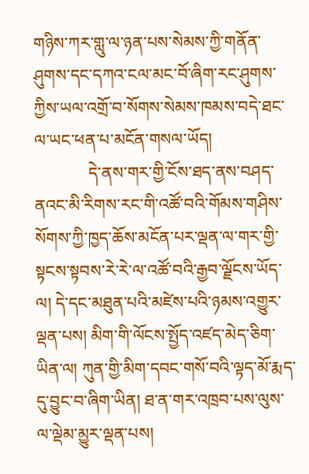གཉིས་ཀར་གླུ་ལ་ཉན་པས་སེམས་ཀྱི་གནོན་ཤུགས་དང་དཀའ་ངལ་མང་བོ་ཞིག་རང་ཤུགས་ཀྱིས་ཡལ་འགྲོ་བ་སོགས་སེམས་ཁམས་བདེ་ཐང་ལ་ཡང་ཕན་པ་མངོན་གསལ་ཡོད།
             དེ་ནས་གར་གྱི་ངོས་ཐད་ནས་བཤད་ནའང་མི་རིགས་རང་གི་འཚོ་བའི་གོམས་གཤིས་སོགས་ཀྱི་ཁྱད་ཆོས་མངོན་པར་ལྡན་ལ་གར་གྱི་སྟངས་སྟབས་རེ་རེ་ལ་འཚོ་བའི་རྒྱབ་ལྗོངས་ཡོད་ལ། དེ་དང་མཐུན་པའི་མཛེས་པའི་ཉམས་འགྱུར་ལྡན་པས། མིག་གི་ལོངས་སྤྱོད་འཛད་མེད་ཅིག་ཡིན་ལ། ཀུན་གྱི་མིག་དབང་གསོ་བའི་ལྟད་མོ་རྨད་དུ་བྱུང་བ་ཞིག་ཡིན། ཐ་ན་གར་འཁྲབ་པས་ལུས་ལ་ལྡེམ་མྱུར་ལྡན་པས།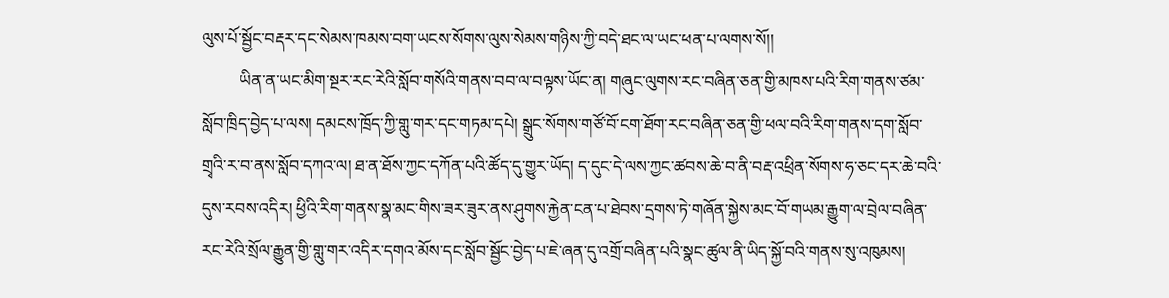ལུས་པོ་སྦྱོང་བརྡར་དང་སེམས་ཁམས་བག་ཡངས་སོགས་ལུས་སེམས་གཉིས་ཀྱི་བདེ་ཐང་ལ་ཡང་ཕན་པ་ལགས་སོ།།
         ཡིན་ན་ཡང་མིག་སྔར་རང་རེའི་སློབ་གསོའི་གནས་བབ་ལ་བལྟས་ཡོང་ན། གཞུང་ལུགས་རང་བཞིན་ཅན་གྱི་མཁས་པའི་རིག་གནས་ཙམ་སློབ་ཁྲིད་བྱེད་པ་ལས། དམངས་ཁྲོད་ཀྱི་གླུ་གར་དང་གཏམ་དཔེ། སྒྲུང་སོགས་གཙོ་བོ་ངག་ཐོག་རང་བཞིན་ཅན་གྱི་ཕལ་བའི་རིག་གནས་དག་སློབ་གྲྭའི་ར་བ་ནས་སློབ་དཀའ་ལ། ཐ་ན་ཐོས་ཀྱང་དཀོན་པའི་ཚོད་དུ་གྱུར་ཡོད། ད་དུང་དེ་ལས་ཀྱང་ཚབས་ཆེ་བ་ནི་བརྡ་འཕྲིན་སོགས་ཧ་ཅང་དར་ཆེ་བའི་དུས་རབས་འདིར། ཕྱིའི་རིག་གནས་སྣ་མང་གིས་ཟར་ཟུར་ནས་ཤུགས་རྐྱེན་ངན་པ་ཐེབས་དྲགས་ཏེ་གཞོན་སྐྱེས་མང་བོ་གཡམ་རྒྱུག་ལ་བྲེལ་བཞིན་རང་རེའི་སྲོལ་རྒྱུན་གྱི་གླུ་གར་འདིར་དགའ་མོས་དང་སློབ་སྦྱོང་བྱེད་པ་ཇེ་ཞན་དུ་འགྲོ་བཞིན་པའི་སྣང་ཚུལ་ནི་ཡིད་སྐྱོ་བའི་གནས་སུ་འཁུམས།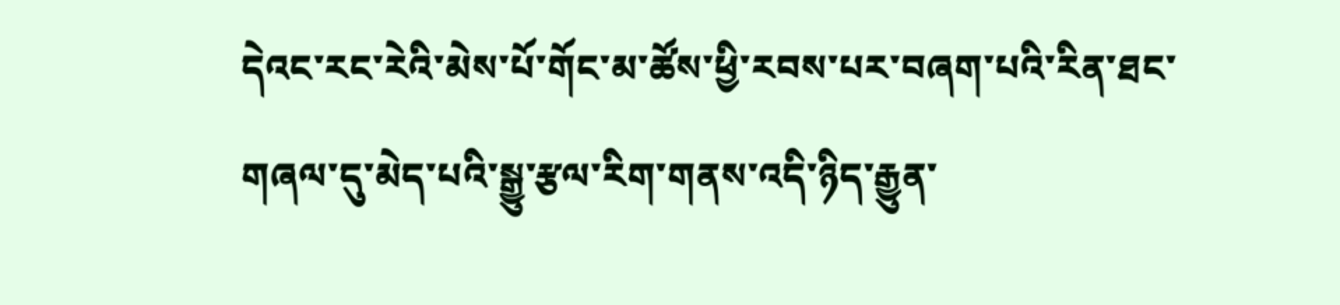དེའང་རང་རེའི་མེས་པོ་གོང་མ་ཚོས་ཕྱི་རབས་པར་བཞག་པའི་རིན་ཐང་གཞལ་དུ་མེད་པའི་སྒྱུ་རྩལ་རིག་གནས་འདི་ཉིད་རྒྱུན་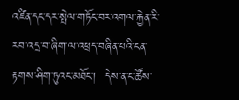འཛིན་དང་དར་སྤེལ་གཏོང་བར་འགལ་རྐྱེན་རི་རབ་འདྲ་བ་ཞིག་ལ་འཕྲད་བཞིན་པའི་ངན་རྟགས་ཤིག་ཏུའང་མཐོང་།  དེས་ན་ང་ཚོས་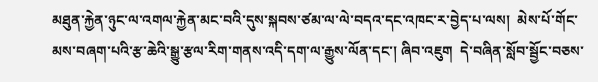མཐུན་རྐྱེན་ཉུང་ལ་འགལ་རྐྱེན་མང་བའི་དུས་སྐབས་ཙམ་ལ་ལེ་བདའ་དང་འཁང་ར་བྱེད་པ་ལས།  མེས་པོ་གོང་མས་བཞག་པའི་རྩ་ཆེའི་སྒྱུ་རྩལ་རིག་གནས་འདི་དག་ལ་རྒྱུས་ལོན་དང་། ཞིབ་འཇུག  དེ་བཞིན་སློབ་སྦྱོང་བཅས་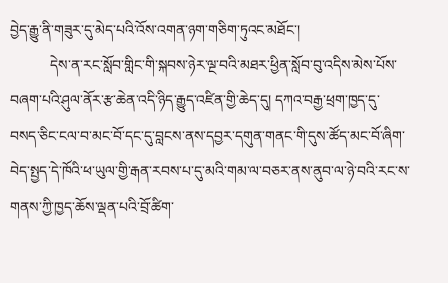བྱེད་རྒྱུ་ནི་གཟུར་དུ་མེད་པའི་འོས་འགན་ཉག་གཅིག་ཏུའང་མཐོང་།
           དེས་ན་རང་སློབ་གླིང་གི་སྐབས་ཉེར་ལྔ་བའི་མཐར་ཕྱིན་སློབ་བུ་འདིས་མེས་པོས་བཞག་པའི་ཤུལ་ནོར་རྩ་ཆེན་འདི་ཉིད་རྒྱུད་འཛིན་གྱི་ཆེད་དུ། དཀའ་བརྒྱ་ཕྲག་ཁྱད་དུ་བསད་ཅིང་ངལ་བ་མང་བོ་དང་དུ་བླངས་ནས་དབྱར་དགུན་གནང་གི་དུས་ཚོད་མང་བོ་ཞིག་བེད་སྤྱད་དེ་ཁོའི་ཕ་ཡུལ་གྱི་རྒན་རབས་པ་དུ་མའི་གམ་ལ་བཅར་ནས་ནུབ་ལ་ཉེ་བའི་རང་ས་གནས་ཀྱི་ཁྱད་ཆོས་ལྡན་པའི་བྲོ་ཚིག་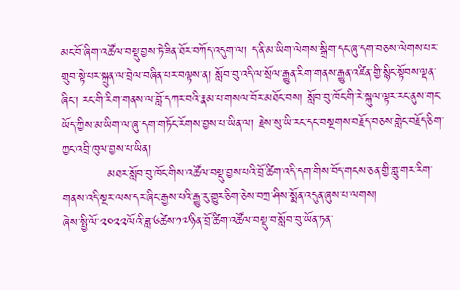མང་བོ་ཞིག་འཚོལ་བསྡུ་བྱས་ཏེ་ཟིན་ཐོར་བཀོད་འདུག་ལ། ད་ནི་མ་ཡིག་ལེགས་སྒྲིག་དང་ཞུ་དག་བཅས་ལེགས་པར་གྲུབ་སྟེ་པར་སྐྲུན་ལ་བྲེལ་བཞིན་པར་བལྟས་ན། སློབ་བུ་འདི་ལ་སྲོལ་རྒྱུན་རིག་གནས་རྒྱུན་འཛིན་གྱི་སྙིང་སྟོབས་ལྡན་ཞིང་། རང་གི་རིག་གནས་ལ་བློ་དཀར་བའི་རྣམ་པ་གསལ་བོར་མཐོང་བས། སློབ་བུ་ཁོང་གི་རེ་སྐུལ་ལྟར་རང་ནུས་གང་ཡོད་ཀྱིས་མ་ཡིག་ལ་ཞུ་དག་གཏོང་རོགས་བྱས་པ་ཡིན་ལ། རྗེས་སུ་ཡི་རང་དང་བསྔགས་བརྗོད་བཅས་གླེང་བརྗོད་ཅིག་ཀྱང་འབྲི་ཁུལ་བྱས་པ་ཡིན།
           མཐར་སློབ་བུ་ཁོང་གིས་འཚོལ་བསྡུ་བྱས་པའི་བྲོ་ཚིག་འདི་དག་གིས་བོད་གངས་ཅན་གྱི་གླུ་གར་རིག་གནས་འདི་སྔར་ལས་དར་ཞིང་རྒྱས་པའི་རྒྱུ་རུ་གྱུར་ཅིག་ཅེས་བཀྲ་ཤིས་སྨོན་འདུན་ཞུས་པ་ལགས།
ཞེས་སྤྱི་ལོ་༢༠༢༢ལོའི་ཟླ་༦ཚེས་༡༧ཉིན་བྲོ་ཚིག་འཚོལ་བསྡུ་བ་སློབ་བུ་ཡོན་ཏན་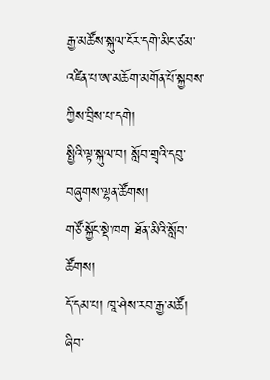རྒྱ་མཚོས་སྐུལ་ངོར་དགེ་མིང་ཙམ་འཛིན་པ་ཨ་མཆོག་མགོན་པོ་སྐྱབས་ཀྱིས་བྲིས་པ་དགེ།
སྤྱིའི་ལྟ་སྐུལ་བ། སློབ་གྲྭའི་དབུ་བཞུགས་ལྷན་ཚོགས།
གཙོ་སྐྱོང་སྡེ་ཁག ཐོན་མིའི་སློབ་ཚོགས།
དོ་དམ་པ། ཁཱ་ཤེས་རབ་རྒྱ་མཚོ།
ཞིབ་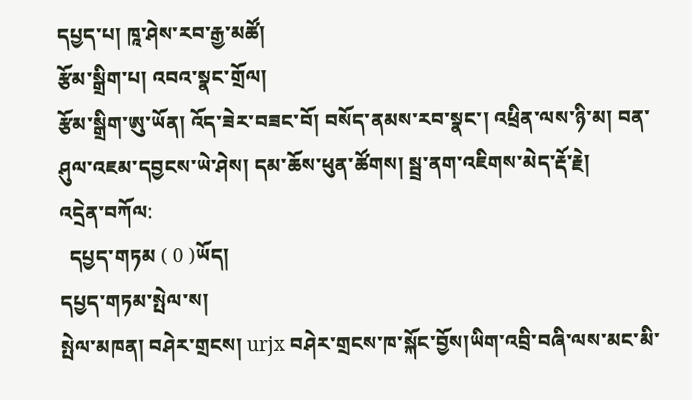དཔྱད་པ། ཁཱ་ཤེས་རབ་རྒྱ་མཚོ།
རྩོམ་སྒྲིག་པ། འབའ་སྣང་གྲོལ།
རྩོམ་སྒྲིག་ཨུ་ཡོན། འོད་ཟེར་བཟང་བོ། བསོད་ནམས་རབ་སྣང་། འཕྲིན་ལས་ཉི་མ། བན་ཤུལ་འཇམ་དབྱངས་ཡེ་ཤེས། དམ་ཆོས་ཕུན་ཚོགས། སྦྲ་ནག་འཇིགས་མེད་རྡོ་རྗེ།
འདྲེན་བཀོལ:
  དཔྱད་གཏམ ( 0 )ཡོད།
དཔྱད་གཏམ་སྤེལ་ས།
སྤེལ་མཁན། བཤེར་གྲངས། urjx བཤེར་གྲངས་ཁ་སྐོང་བྱོས།ཡིག་འབྲི་བཞི་ལས་མང་མི་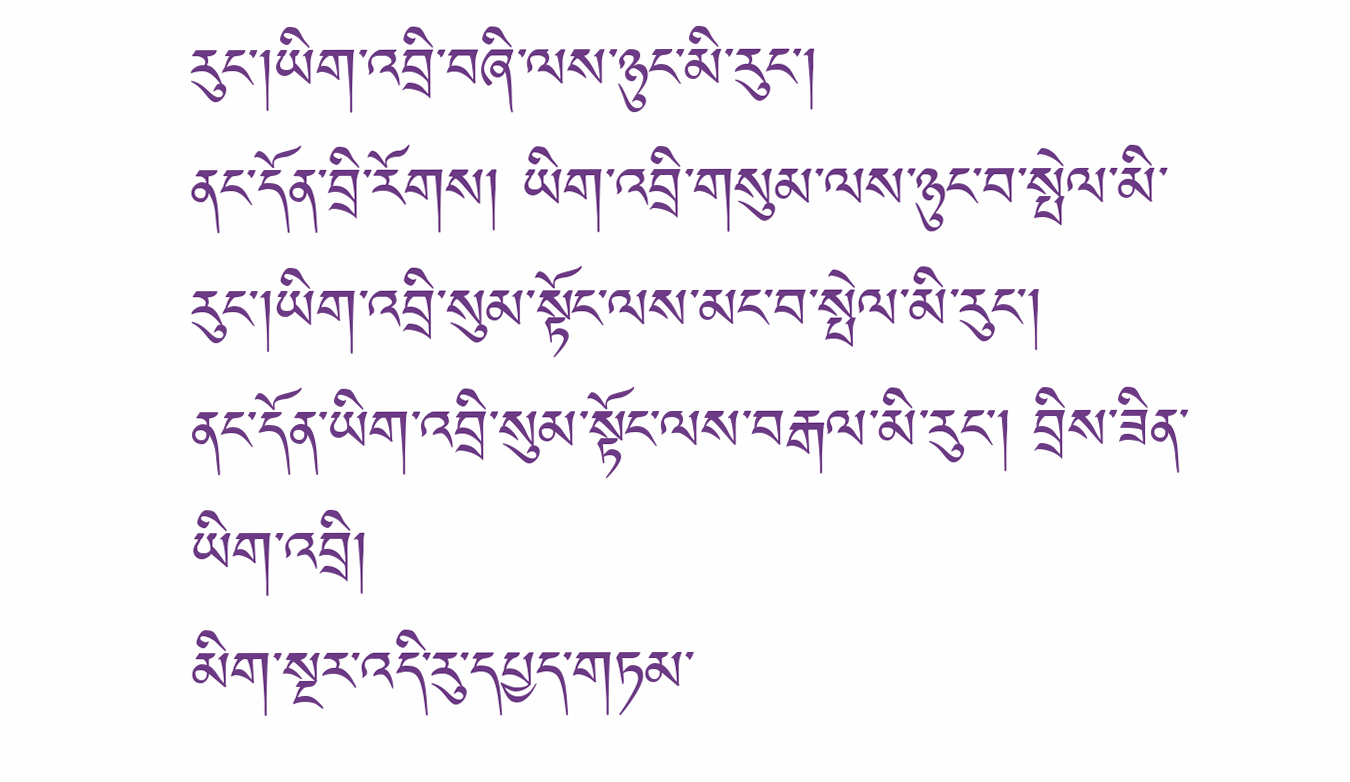རུང་།ཡིག་འབྲི་བཞི་ལས་ཉུང་མི་རུང་།
ནང་དོན་བྲི་རོགས། ཡིག་འབྲི་གསུམ་ལས་ཉུང་བ་སྤེལ་མི་རུང་།ཡིག་འབྲི་སུམ་སྟོང་ལས་མང་བ་སྤེལ་མི་རུང་།
ནང་དོན་ཡིག་འབྲི་སུམ་སྟོང་ལས་བརྒལ་མི་རུང་། བྲིས་ཟིན་ཡིག་འབྲི།
མིག་སྔར་འདི་རུ་དཔྱད་གཏམ་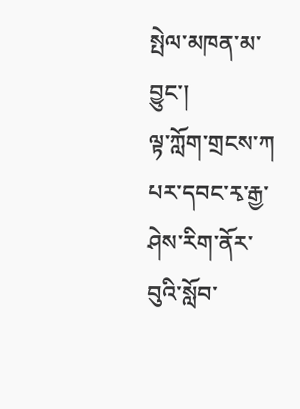སྤེལ་མཁན་མ་བྱུང་།
ལྟ་ཀློག་གྲངས་ཀ
པར་དབང་རྭ་རྒྱ་ཤེས་རིག་ནོར་བུའི་སློབ་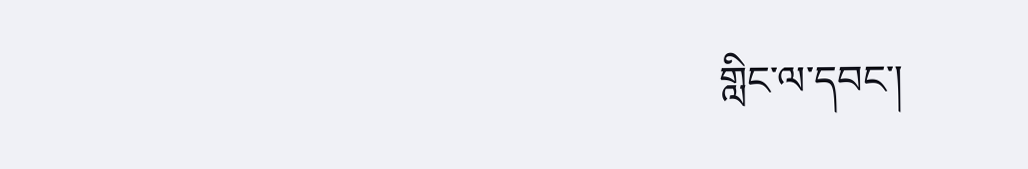གླིང་ལ་དབང་།